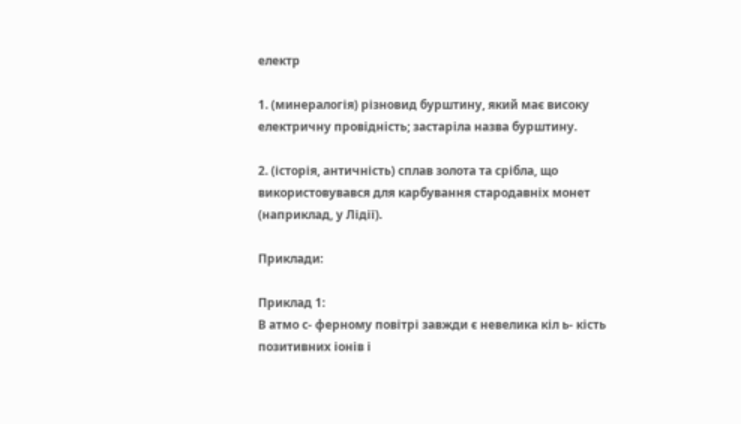електр

1. (минералогія) різновид бурштину, який має високу електричну провідність; застаріла назва бурштину.

2. (історія, античність) сплав золота та срібла, що використовувався для карбування стародавніх монет (наприклад, у Лідії).

Приклади:

Приклад 1:
В атмо с- ферному повітрі завжди є невелика кіл ь- кість позитивних іонів і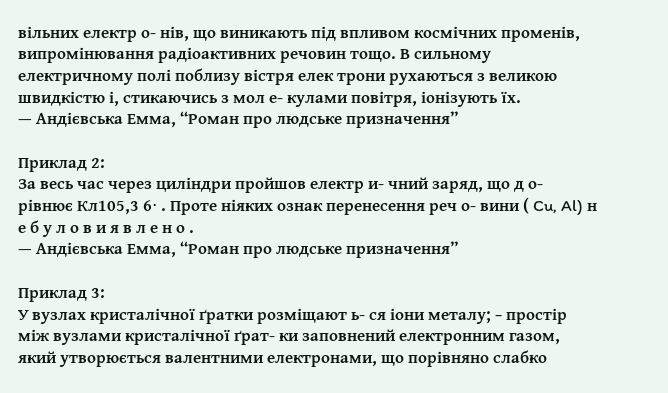вільних електр о- нів, що виникають під впливом космічних променів, випромінювання радіоактивних речовин тощо. В сильному електричному полі поблизу вістря елек трони рухаються з великою швидкістю і, стикаючись з мол е- кулами повітря, іонізують їх.
— Андієвська Емма, “Роман про людське призначення”

Приклад 2:
За весь час через циліндри пройшов електр и- чний заряд, що д о- рівнює Кл105,3 6⋅ . Проте ніяких ознак перенесення реч о- вини ( Cu, Al) н е б у л о в и я в л е н о .
— Андієвська Емма, “Роман про людське призначення”

Приклад 3:
У вузлах кристалічної ґратки розміщают ь- ся іони металу; − простір між вузлами кристалічної ґрат- ки заповнений електронним газом, який утворюється валентними електронами, що порівняно слабко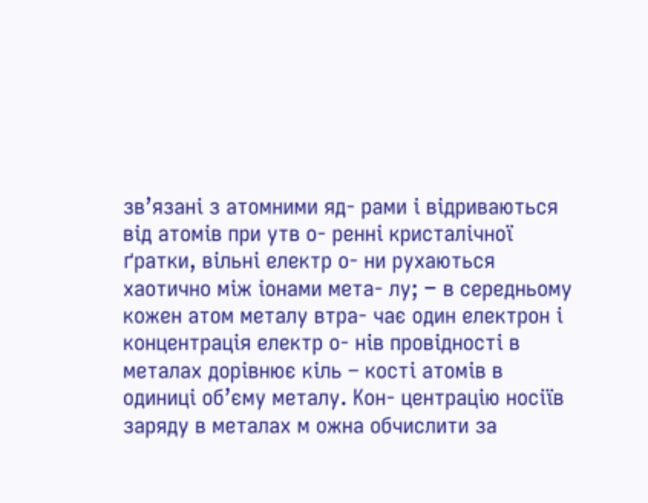зв’язані з атомними яд- рами і відриваються від атомів при утв о- ренні кристалічної ґратки, вільні електр о- ни рухаються хаотично між іонами мета- лу; − в середньому кожен атом металу втра- чає один електрон і концентрація електр о- нів провідності в металах дорівнює кіль – кості атомів в одиниці об’єму металу. Кон- центрацію носіїв заряду в металах м ожна обчислити за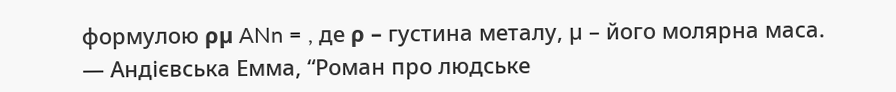формулою ρµ ANn = , де ρ – густина металу, µ – його молярна маса.
— Андієвська Емма, “Роман про людське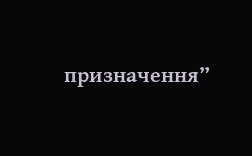призначення”